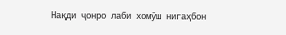Нақди ҷонро лаби хомӯш нигаҳбон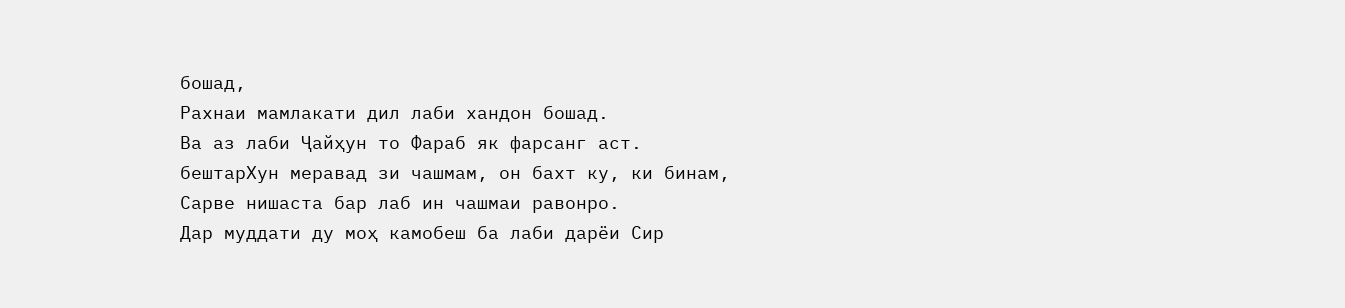бошад,
Рахнаи мамлакати дил лаби хандон бошад.
Ва аз лаби Ҷайҳун то Фараб як фарсанг аст.
бештарХун меравад зи чашмам, он бахт ку, ки бинам,
Сарве нишаста бар лаб ин чашмаи равонро.
Дар муддати ду моҳ камобеш ба лаби дарёи Сир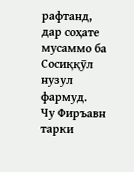рафтанд, дар соҳате мусаммо ба Сосиққӯл нузул фармуд.
Чу Фиръавн тарки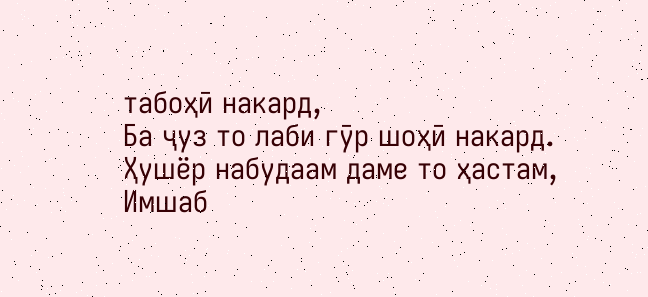табоҳӣ накард,
Ба ҷуз то лаби гӯр шоҳӣ накард.
Ҳушёр набудаам даме то ҳастам,
Имшаб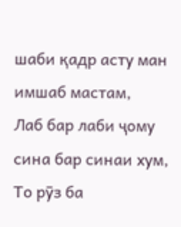шаби қадр асту ман имшаб мастам,
Лаб бар лаби ҷому сина бар синаи хум,
То рӯз ба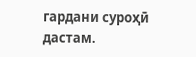гардани суроҳӣ дастам.